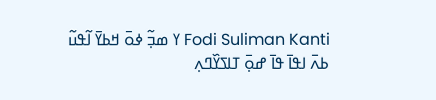Fodi Suliman Kanti ߌ ߘߏ߲߬ ߦߋ߫ ߞߕߌ߫ ߊ߬ߟߎ߬ ߕߍ߫ ߊߟߊ߫ ߟߊ߫ ߝߋ߲߫ ߠߊߖߌ߰ߣߍ߲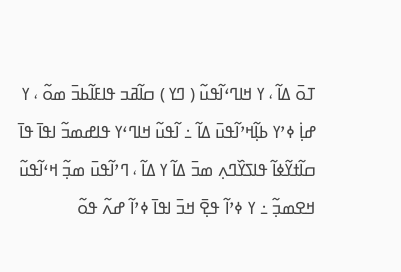ߠߋ߫ ߡߊ߬ ، ߌ ߞߊߣߵߊ߬ߟߎ߬ ( ߣߌ ) ߛߊ߬ߥߏ ߟߊߓߊ߬ߕߏ߫ ߘߋ߬ ، ߌ ߝߊ߲߭ ߦߴߌ ߕߊ߲߬ߞߴߊ߬ߟߎ߫ ߡߊ߬ ߸ ߊ߬ߟߎ߬ ߞߊߣߵߌ ߟߊߝߘߏ߬ ߊߟߊ߫ ߟߊ߫ ߛߊ߬ߙߌ߬ߦߊ߬ ߟߊߖߌ߰ߣߍ߲ ߘߏ߫ ߡߊ߬ ߌ ߡߊ߬ ، ߣߴߊ߬ߟߎ߫ ߘߏ߲߬ ߞߵߊ߬ߟߎ߬ ߞߐߘߏ߲߬ ߸ ߌ ߦߴߊ߬ ߟߐ߲߫ ߞߏ߫ ߊߟߊ߫ ߦߴߊ߬ ߝߍ߬ ߟߋ߬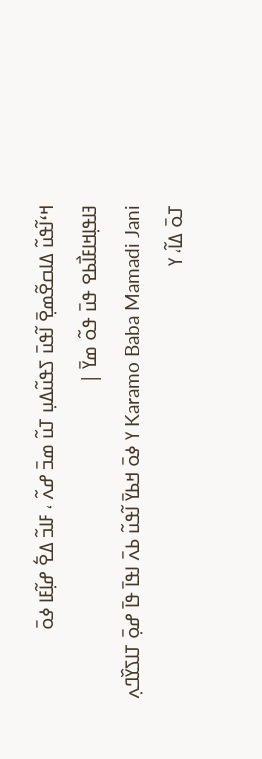ߞߵߊ߬ߟߎ߬ ߡߊߛߐ߬ߘߐ߲߫ ߊ߬ߟߎ߫ ߖߟߎ߬ߡߎ߲ ߠߎ߬ ߘߏ߫ ߝߍ߬ ، ߓߊߏ߬ ߡߐ߱ ߝߊ߲߬ߓߊ ߦߋ߫ ߔߊߟߊ߲ߞߊߓߊ߯ߕߐ ߟߎ߫ ߟߋ߬ ߘߌ߫ |
Karamo Baba Mamadi Jani ߌ ߦߋ߫ ߞߕߌ߫ ߊ߬ߟߎ߬ ߕߍ߫ ߊߟߊ߫ ߟߊ߫ ߝߋ߲߫ ߠߊߖߌ߰ߣߍ߲ ߠߋ߫ ߡߊ߬، ߌ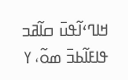ߞߊߣߵߊ߬ߟߎ߫ ߛߊ߬ߥߏ ߟߊߓߊ߬ߕߏ߫ ߘߋ߬، ߌ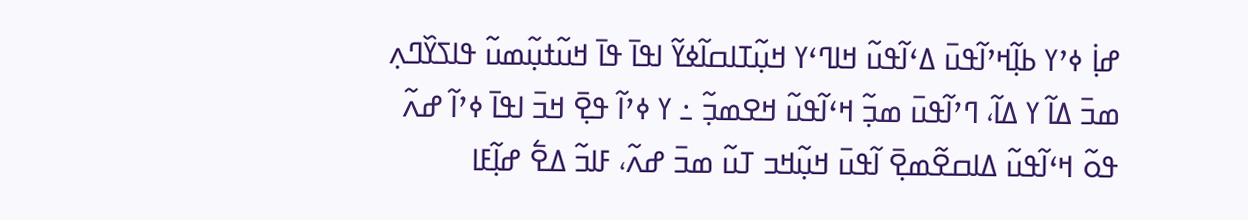ߝߊ߲߭ ߦߴߌ ߕߊ߲߬ߞߴߊ߬ߟߎ߫ ߡߵߊ߬ߟߎ߬ ߞߊߣߵߌ ߞߎ߲߬ߠߊߛߊ߬ߦߌ߬ ߊߟߊ߫ ߟߊ߫ ߞߎ߬ߙߎ߲߬ߘߎ߬ ߟߊߖߌ߰ߣߍ߲ ߘߏ߫ ߡߊ߬ ߌ ߡߊ߬، ߣߴߊ߬ߟߎ߫ ߘߏ߲߬ ߞߵߊ߬ߟߎ߬ ߞߐߘߏ߲߬ ߸ ߌ ߦߴߊ߬ ߟߐ߲߫ ߞߏ߫ ߊߟߊ߫ ߦߴߊ߬ ߝߍ߬ ߟߋ߬ ߞߵߊ߬ߟߎ߬ ߡߊߛߐ߬ߘߐ߲߫ ߊ߬ߟߎ߫ ߞߎ߲߬ߞߏ ߠߎ߬ ߘߏ߫ ߝߍ߬، ߓߊߏ߬ ߡߐ߱ ߝߊ߲߬ߓߊ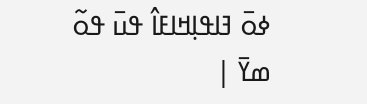ߦߋ߫ ߔߊߟߊ߲ߞߊߓߊ߮ ߟߎ߫ ߟߋ߬ ߘߌ߫ |